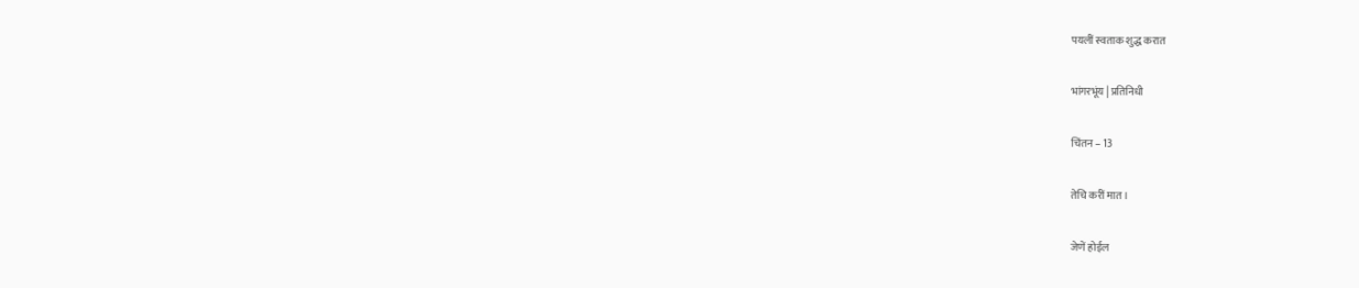पयलीं स्वताक शुद्ध करात

भांगरभूंय | प्रतिनिधी

चिंतन – 13

तेचि करीं मात ।

जेणें होईल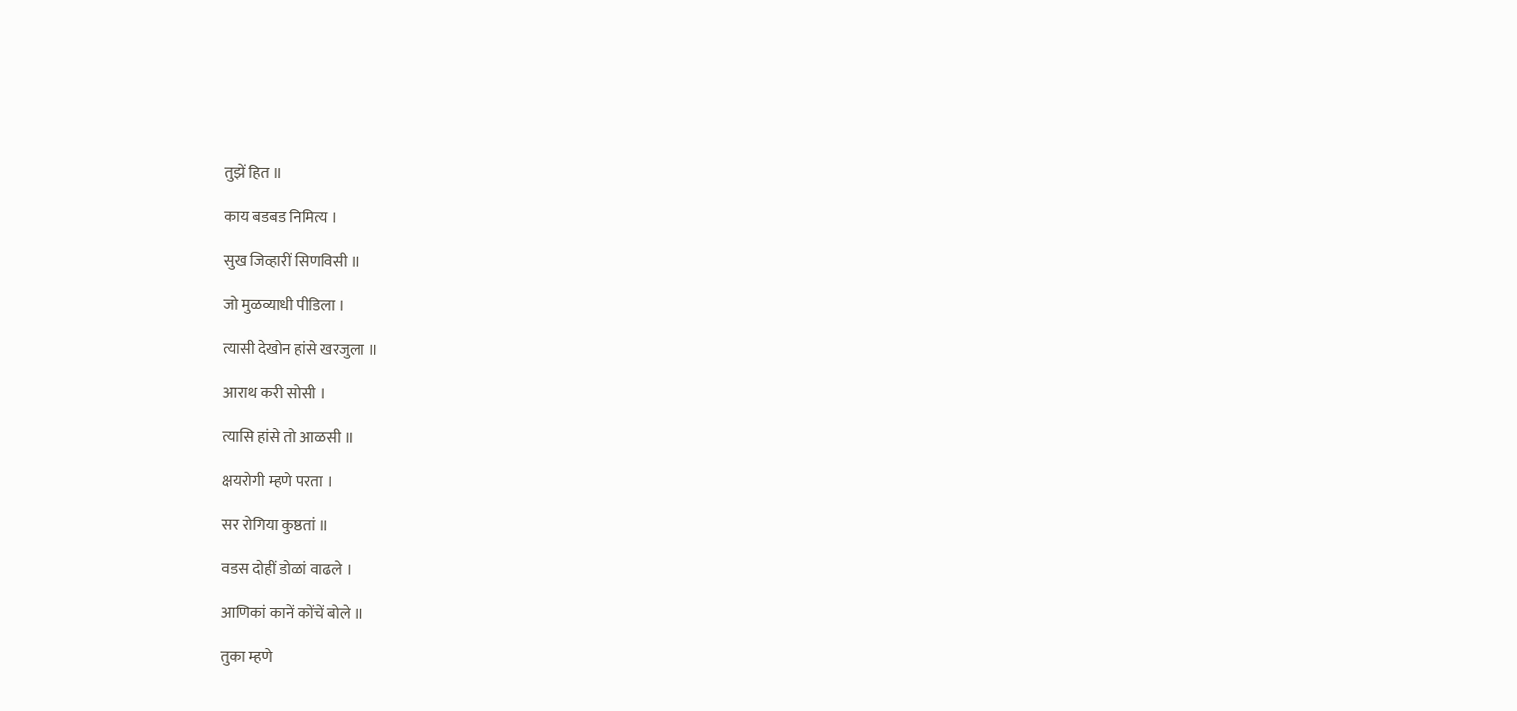तुझें हित ॥

काय बडबड निमित्य ।

सुख जिव्हारीं सिणविसी ॥

जो मुळव्याधी पीडिला ।

त्यासी देखोन हांसे खरजुला ॥

आराथ करी सोसी ।

त्यासि हांसे तो आळसी ॥

क्षयरोगी म्हणे परता ।

सर रोगिया कुष्ठतां ॥

वडस दोहीं डोळां वाढले ।

आणिकां कानें कोंचें बोले ॥

तुका म्हणे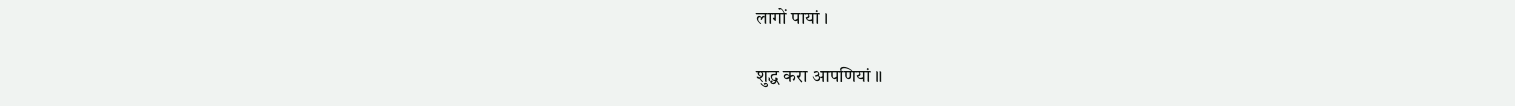लागों पायां ।

शुद्ध करा आपणियां ॥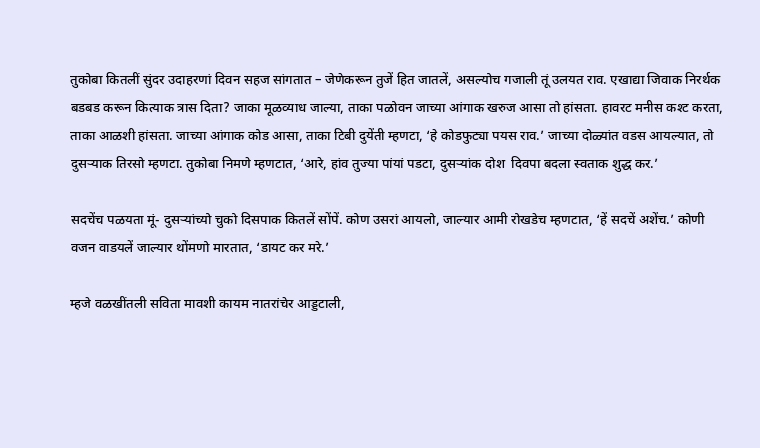तुकोबा कितलीं सुंदर उदाहरणां दिवन सहज सांगतात – जेणेकरून तुजें हित जातलें, असल्योच गजाली तूं उलयत राव. एखाद्या जिवाक निरर्थक बडबड करून कित्याक त्रास दिता? जाका मूळव्याध जाल्या, ताका पळोवन जाच्या आंगाक खरुज आसा तो हांसता. हावरट मनीस कश्ट करता, ताका आळशी हांसता. जाच्या आंगाक कोड आसा, ताका टिबी दुयेंती म्हणटा, ‘हे कोडफुट्या पयस राव.’ जाच्या दोळ्यांत वडस आयल्यात, तो दुसऱ्याक तिरसो म्हणटा. तुकोबा निमणे म्हणटात, ‘आरे, हांव तुज्या पांयां पडटा, दुसऱ्यांक दोश  दिवपा बदला स्वताक शुद्ध कर.’

सदचेंच पळयता मूं- दुसऱ्यांच्यो चुको दिसपाक कितलें सोंपें. कोण उसरां आयलो, जाल्यार आमी रोखडेच म्हणटात, ‘हें सदचें अशेंच.’ कोणी वजन वाडयलें जाल्यार थोंमणो मारतात, ‘डायट कर मरे.’

म्हजे वळखींतली सविता मावशी कायम नातरांचेर आड्डटाली,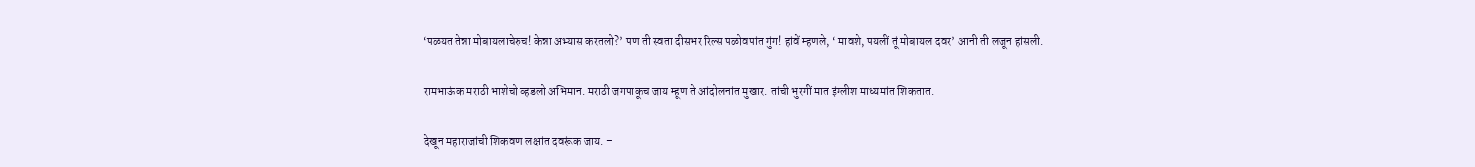‘पळयत तेन्ना मोबायलाचेरुच! केन्ना अभ्यास करतलो?’ पण ती स्वता दीसभर रिल्स पळोवपांत गुंग! हांवें म्हणले, ‘ मावशे, पयलीं तूं मोबायल दवर’ आनी ती लजून हांसली.

रामभाऊंक मराठी भाशेचो व्हडलो अभिमान. मराठी जगपाकूच जाय म्हूण ते आंदोलनांत मुखार. तांची भुरगीं मात इंग्लीश माध्यमांत शिकतात.

देखून महाराजांची शिकवण लक्षांत दवरूंक जाय. –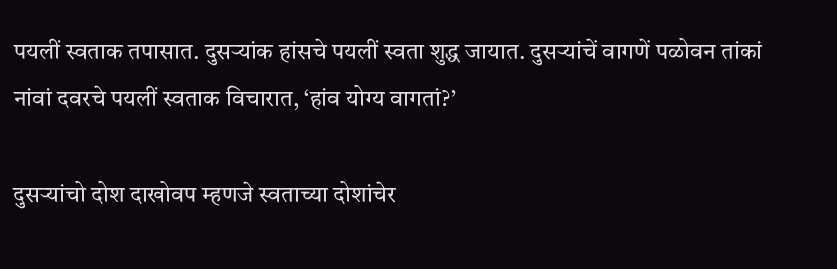पयलीं स्वताक तपासात. दुसऱ्यांक हांसचे पयलीं स्वता शुद्ध जायात. दुसऱ्यांचें वागणें पळोवन तांकां नांवां दवरचे पयलीं स्वताक विचारात, ‘हांव योग्य वागतां?’

दुसऱ्यांचो दोश दाखोवप म्हणजे स्वताच्या दोशांचेर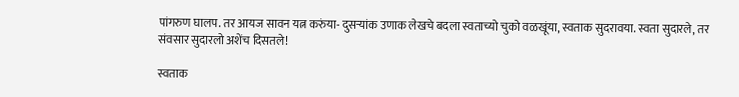पांगरुण घालप. तर आयज सावन यत्न करुंया- दुसऱ्यांक उणाक लेखचे बदला स्वताच्यो चुको वळखूंया, स्वताक सुदरावया. स्वता सुदारले, तर संवसार सुदारलो अशेंच दिसतले!

स्वताक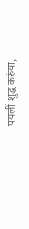पयलीं शुद्ध करुंया,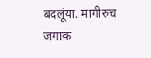बदलूंया. मागीरुच जगाक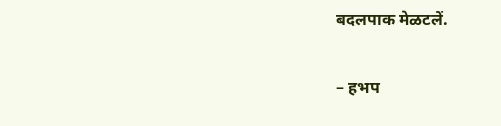बदलपाक मेळटलें.

– हभप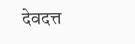देवदत्त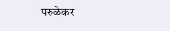परुळेकर